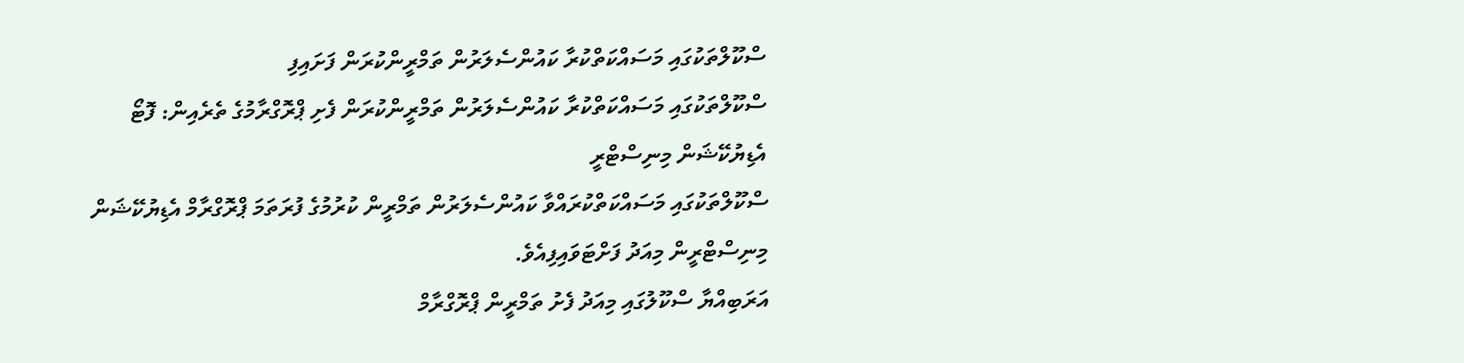ސްކޫލްތަކުގައި މަސައްކަތްކުރާ ކައުންސެލަރުން ތަމްރީންކުރަން ފަށައިފި
ސްކޫލްތަކުގައި މަސައްކަތްކުރާ ކައުންސެލަރުން ތަމްރީންކުރަން ފެށި ޕްރޮގްރާމުގެ ތެރެއިން: ފޮޓޯ އެޑިޔުކޭޝަން މިނިސްޓްރީ
ސްކޫލްތަކުގައި މަސައްކަތްކުރައްވާ ކައުންސެލަރުން ތަމްރީން ކުރުމުގެ ފުރަތަމަ ޕްރޮގްރާމް އެޑިޔުކޭޝަން މިނިސްޓްރީން މިއަދު ފަށްޓަވައިފިއެވެ.
އަރަބިއްޔާ ސްކޫލުގައި މިއަދު ފެށު ތަމްރީން ޕްރޮގްރާމް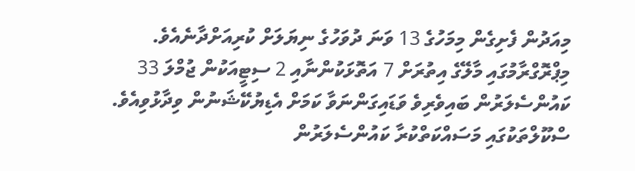މިއަދުން ފެށިގެން މިމަހުގެ 13 ވަނަ ދުވަހުގެ ނިޔަލަށް ކުރިއަށްދާނެއެވެ. މިޕްރޮގްރާމުގައި މާލޭގެ އިތުރަށް 7 އަތޮޅަކުންނާއި 2 ސިޓީއަކުން ޖުމްލަ 33 ކައުންސެލަރުން ބައިވެރިވެ ވަޑައިގަންނަވާ ކަމަށް އެޑިޔުކޭޝަނުން ވިދާޅުވިއެވެ.
ސްކޫލްތަކުގައި މަސައްކަތްކުރާ ކައުންސެލަރުން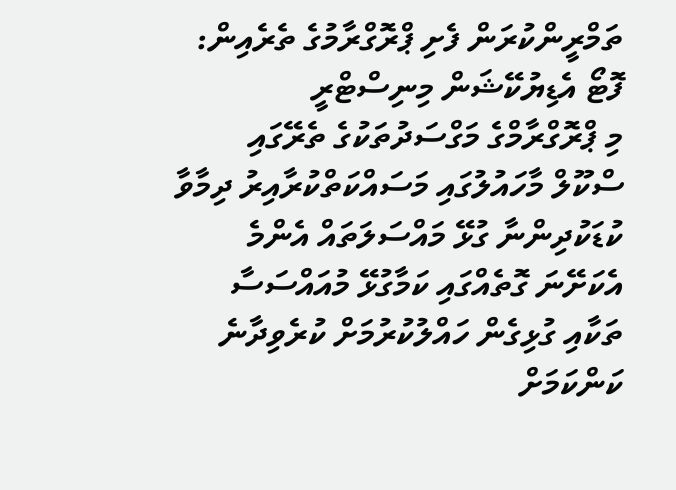ތަމްރީންކުރަން ފެށި ޕްރޮގްރާމުގެ ތެރެއިން: ފޮޓޯ އެޑިޔުކޭޝަން މިނިސްޓްރީ
މި ޕްރޮގްރާމްގެ މަގްސަދުތަކުގެ ތެރޭގައި ސްކޫލް މާހައުލުގައި މަސައްކަތްކުރާއިރު ދިމާވާ ކުޑަކުދިންނާ ގުޅޭ މައްސަލަތައް އެންމެ އެކަށޭނަ ގޮތެއްގައި ކަމާގުޅޭ މުއައްސަސާ ތަކާއި ގުޅިގެން ހައްލުކުރުމަށް ކުރެވިދާނެ ކަންކަމަށް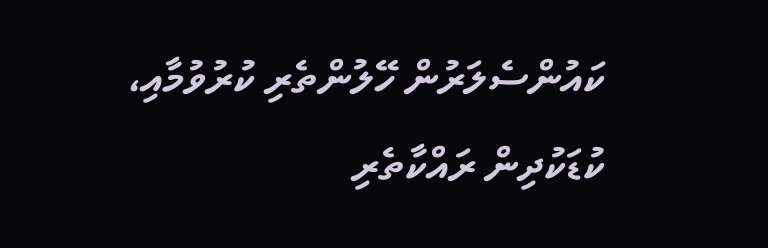ކައުންސެލަރުން ހޭލުންތެރި ކުރުވުމާއި، ކުޑަކުދިން ރައްކާތެރި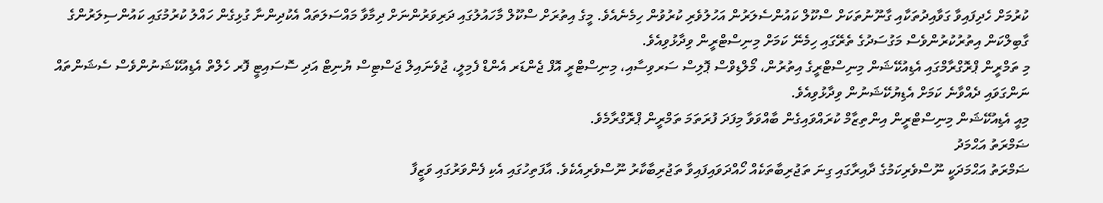ކުރުމަށް ހެދިފައިވާ ގަވާއިދުތަކާއި ގާނޫނުތަކަށް ސްކޫލް ކައުންސެލަރުން އަހުލުވެރި ކުރުވުން ހިމެނެއެވެ. މީގެ އިތުރަށް ސްކޫލް މާހައުލުގައި ދަރިވަރުންނަށް ދިމާވާ މައްސަލަތައް އެކުދިންނާ ގުޅިގެން ހައްލު ކުރުމުގައި ކައުންސިލަރުންގެ ގާބިލްކަން އިތުރުކުރުންވެސް މަގުސަދުގެ ތެރޭގައި ހިމެނޭ ކަމަށް މިނިސްޓްރީން ވިދާޅުވިއެވެ.
މި ތަމްރީން ޕްރޮގްރާމްގައި އެޑިއުކޭޝަން މިނިސްޓްރީގެ އިތުރުން، މޯލްޑިވްސް ޕޮލިސް ސަރވިސާއި، މިނިސްޓްރީ އޮފް ޖެންޑަރ އެންޑް ފެމިލީ، ޖުވެނައިލް ޖަސްޓިސް ޔުނިޓް އަދި ސޮސައިޓީ ފޮރ ހެލްތް އެޑިއުކޭޝަނުންވެސް ސެޝަންތައް ނަންގަވައި ދެއްވާނެ ކަމަށް އެޑިޔުކޭޝަނުން ވިދާޅުވިއެވެ.
މިއީ އެޑިއުކޭޝަން މިނިސްޓްރީން އިންތިޒާމް ކުރައްވައިގެން ބާއްވަވާ މިފަދަ ފުރަތަމަ ތަމްރީން ޕްރޮގްރާމެވެ.
ޟަމްރަތު އަޙްމަދު
ޟަމްރަތު އަޙްމަދަކީ ނޫސްވެރިކަމުގެ ދާއިރާގައި ގިނަ ތަޖުރިބާތަކެއް ހޯއްދަވައިފައިވާ ތަޖުރިބާކާރު ނޫސްވެރިއެކެވެ. އާފަތިހުގައި އެކި ފެންވަރުގައި ވަޒީފާ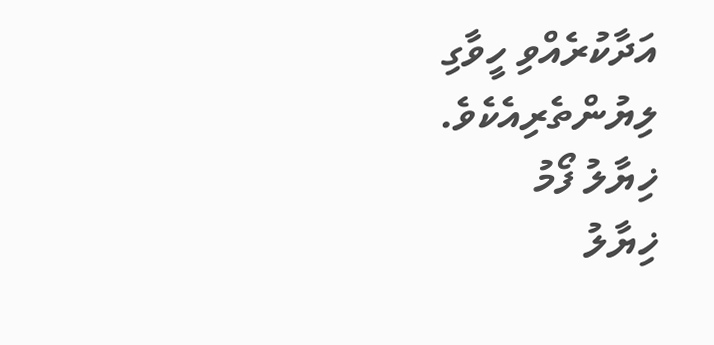އަދާކުރެއްވި ހީވާގި ލިޔުންތެރިއެކެވެ.
ޚިޔާލު ފޯމު
ޚިޔާލު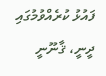ފައުޅު ކުރެއްވުމުގައި ދީނީ، ޤާނޫނީ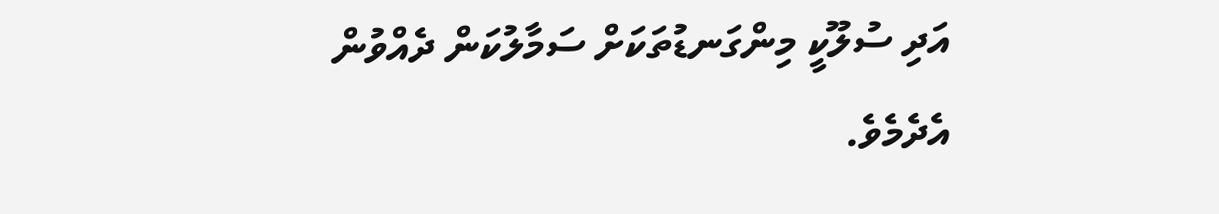އަދި ސުލޫކީ މިންގަނޑުތަކަށް ސަމާލުކަން ދެއްވުން އެދެމެވެ.